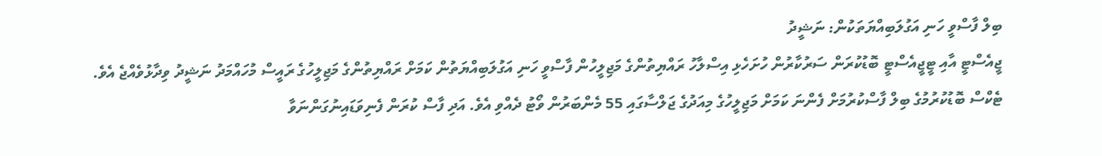ބިލް ފާސްވީ ހަނި އަގުލަބިއްޔަތަކުން: ނަޝީދު
ޖީއެސްޓީ އާއި ޓީޖީއެސްޓީ ބޮޑުކުރަން ސަރުކާރުން ހުށަހެޅި އިސްލާހު ރައްޔިތުންގެ މަޖިލީހުން ފާސްވީ ހަނި އަގުލަބިއްޔަތުން ކަމަށް ރައްޔިތުންގެ މަޖިލީހުގެ ރައީސް މުހައްމަދު ނަޝީދު ވިދާޅުވެއްޖެ އެވެ.
ޓެކްސް ބޮޑުކުރުމުގެ ބިލް ފާސްކުރުމަށް ފެންނަ ކަމަށް މަޖިލީހުގެ މިއަދުގެ ޖަލްސާގައި 55 މެންބަރުން ވޯޓު ދެއްވި އެވެ. އަދި ފާސް ކުރަން ފެނިވަޑައިނުގަންނަވާ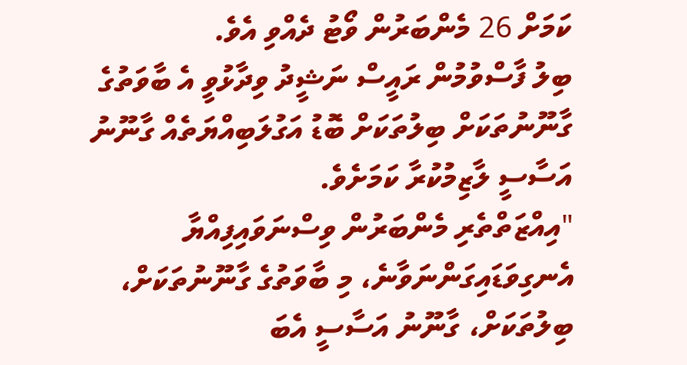ކަމަށް 26 މެންބަރުން ވޯޓު ދެއްވި އެވެ.
ބިލު ފާސްވުމުން ރައީސް ނަޝީދު ވިދާޅުވީ އެ ބާވަތުގެ ގާނޫނުތަކަށް ބިލުތަކަށް ބޮޑު އަގުލަބިއްޔަތެއް ގާނޫނު އަސާސީ ލާޒިމުކުރާ ކަމަށެވެ.
"އިއްޒަތްތެރި މެންބަރުން ވިސްނަވައިފިއްޔާ އެނގިވަޑައިގަންނަވާނެ، މި ބާވަތުގެ ގާނޫނުތަކަށް، ބިލުތަކަށް، ގާނޫނު އަސާސީ އެބަ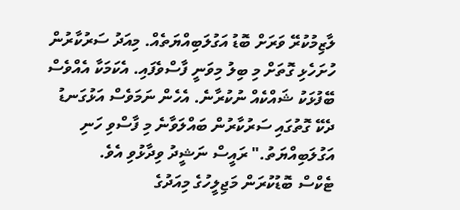ލާޒިމުކުރޭ ވަރަށް ބޮޑު އަގުލަބިއްޔަތެއް. މިއަދު ސަރުކާރުން ހުށަހެޅި ގޮތަށް މި ބިލު މިވަނީ ފާސްވެފައި. އެކަމަކާ އެއްވެސް ބޭފުޅަކު ޝައްކެއް ނުކުރާނެ. އެހެން ނަމަވެސް އަޅުގަނޑު ދެކޭ ގޮތުގައި ސަރުކާރުން ބައްލަވާނެ މި ފާސްވި ހަނި އަގުލަބިއްޔަތު." ރައީސް ނަޝީދު ވިދާޅުވި އެވެ.
ޓެކްސް ބޮޑުކުރަން މަޖިލީހުގެ މިއަދުގެ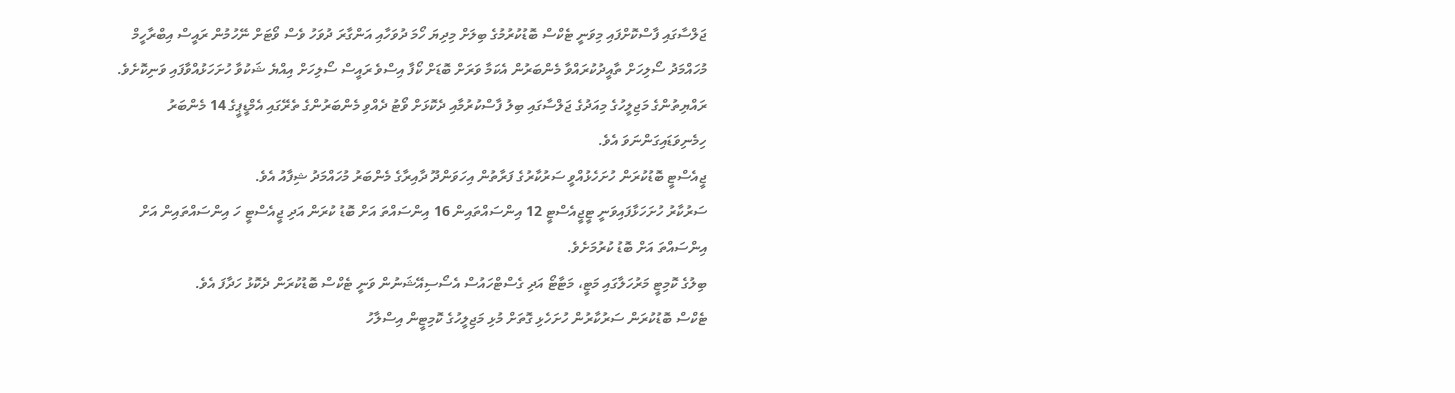ޖަލްސާގައި ފާސްކޮށްފައި މިވަނީ ޓެކްސް ބޮޑުކުރުމުގެ ބިލަށް މިދިޔަ ހޯމަ ދުވަހާއި އަންގާރަ ދުވަހު ވެސް ވޯޓަށް ނޭހުމުން ރައީސް އިބްރާހީމް މުހައްމަދު ސޯލިހަށް ތާއީދުކުރައްވާ މެންބަރުން އެކަމާ ވަރަށް ބޮޑަށް ކޯފާ އިސްވެ ރައީސް ސޯލިހަށް އިއްޔެ ޝަކުވާ ހުށަހަޅުއްވާފައި ވަނިކޮށެވެ.
ރައްޔިތުންގެ މަޖިލީހުގެ މިއަދުގެ ޖަލްސާގައި ބިލު ފާސްކުރުމާއި ދެކޮޅަށް ވޯޓު ދެއްވި މެންބަރުންގެ ތެރޭގައި އެމްޑީޕީގެ 14 މެންބަރު ހިމެނިވަޑައިގަންނަވަ އެވެ.
ޖީއެސްޓީ ބޮޑުކުރަން ހުށަހެޅުއްވީ ސަރުކާރުގެ ފަރާތުން އިހަވަންދޫ ދާއިރާގެ މެންބަރު މުހައްމަދު ޝިފާއު އެވެ.
ސަރުކާރު ހުށަހަޅާފައިވަނީ ޓީޖީއެސްޓީ 12 އިންސައްތައިން 16 އިންސައްތަ އަށް ބޮޑު ކުރަން އަދި ޖީއެސްޓީ ހަ އިންސައްތައިން އަށް އިންސައްތަ އަށް ބޮޑު ކުރުމަށެވެ.
ބިލުގެ ކޮމިޓީ މަރުހަލާގައި މަޓީ، މަޓާޓޯ އަދި ގެސްޓްހައުސް އެސޯސިއޭޝަނުން ވަނީ ޓެކްސް ބޮޑުކުރަން ދެކޮޅު ހަދާފަ އެވެ.
ޓެކްސް ބޮޑުކުރަން ސަރުކާރުން ހުށަހެޅި ގޮތަށް މުޅި މަޖިލީހުގެ ކޮމިޓީން އިސްލާހު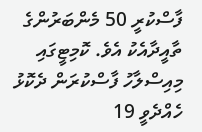ފާސްކުރީ 50 މެންބަރުންގެ ތާއީދާއެކު އެވެ. ކޮމިޓީގައި މިއިސްލާހު ފާސްކުރަން ދެކޮޅު ހެއްދެވީ 19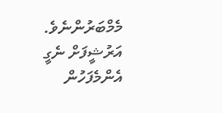މެމްބަރުންނެވެ.
އަރުޝީފަށް ނެގީ
އެންމެފަހުން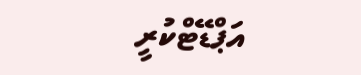އަޕްޑޭޓްކުރީ